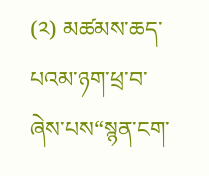(༢) མཚམས་ཆད་པའམ་ཉག་ཕྲ་བ་ཞེས་པས“སྙན་ངག་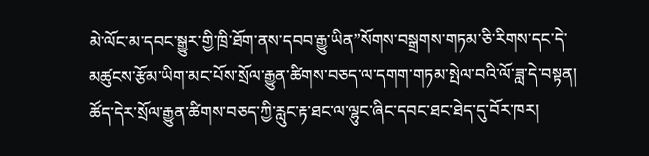མེ་ལོང་མ་དབང་སྒྱུར་གྱི་ཁྲི་ཐོག་ནས་དབབ་རྒྱུ་ཡིན”སོགས་བསྒྲགས་གཏམ་ཅི་རིགས་དང་དེ་མཚུངས་རྩོམ་ཡིག་མང་པོས་སྲོལ་རྒྱུན་ཚིགས་བཅད་ལ་དགག་གཏམ་སྤེལ་བའི་ལོ་ཟླ་དེ་བསྟན། ཚོད་དེར་སྲོལ་རྒྱུན་ཚིགས་བཅད་ཀྱི་རླུང་རྟ་ཐང་ལ་ལྷུང་ཞིང་དབང་ཐང་ཐེད་དུ་བོར་ཁར།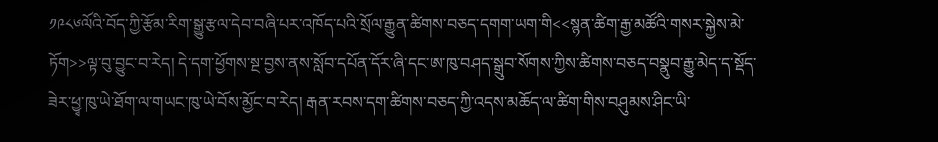༡༩༨༦ལོའི་བོད་ཀྱི་རྩོམ་རིག་སྒྱུ་རྩལ་དེབ་བཞི་པར་འཁོད་པའི་སྲོལ་རྒྱུན་ཚིགས་བཅད་དགག་ཡག་གི<<སྙན་ཚིག་རྒྱ་མཚོའི་གསར་སྐྱེས་མེ་ཏོག>>ལྟ་བུ་བྱུང་བ་རེད། དེ་དག་ཕྱོགས་སྔ་བྱས་ནས་སློབ་དཔོན་དོར་ཞི་དང་ཨ་ཁུ་བཤད་སྒྲུབ་སོགས་ཀྱིས་ཚིགས་བཅད་བསྣུབ་རྒྱུ་མེད་ད་སྡོད་ཟེར་ཕྱྭ་ཁུ་ཡེ་ཐོག་ལ་གཡང་ཁུ་ཡེ་བོས་མྱོང་བ་རེད། རྒན་རབས་དག་ཚིགས་བཅད་ཀྱི་འདས་མཆོད་ལ་ཚིག་གིས་བཤུམས་ཤིང་ཡི་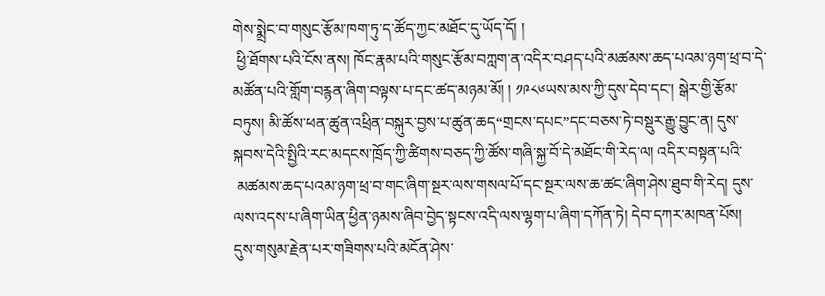གེས་སྨྲེང་བ་གསུང་རྩོམ་ཁག་ཏུ་ད་ཚོད་ཀྱང་མཐོང་དུ་ཡོད་དོ། །
 ཕྱི་ཐོགས་པའི་ངོས་ནས། ཁོང་རྣམ་པའི་གསུང་རྩོམ་བཀླག་ན་འདིར་བཤད་པའི་མཚམས་ཆད་པའམ་ཉག་ཕྲ་བ་དེ་མཚོན་པའི་གློག་བརྙན་ཞིག་བལྟས་པ་དང་ཚད་མཉམ་མོ། ། ༡༩༨༦ཡས་མས་ཀྱི་དུས་དེབ་དང་། སྒེར་གྱི་རྩོམ་བཏུས། མི་ཚོས་ཕན་ཚུན་འཕྲིན་བསྐུར་བྱས་པ་ཚུན་ཆད“གྲངས་དཔང”དང་བཅས་ཏེ་བསྡུར་རྒྱུ་བྱུང་ན། དུས་སྐབས་དེའི་སྤྱིའི་རང་མདངས་ཁྲོད་ཀྱི་ཚིགས་བཅད་ཀྱི་ཚོས་གཞི་སྐྱ་བོ་དེ་མཐོང་གི་རེད་ལ། འདིར་བསྟན་པའི་
 མཚམས་ཆད་པའམ་ཉག་ཕྲ་བ་གང་ཞིག་སྔར་ལས་གསལ་པོ་དང་སྔར་ལས་ཆ་ཚང་ཞིག་ཤེས་ཐུབ་གི་རེད། དུས་ལས་འདས་པ་ཞིག་ཡིན་ཕྱིན་ཉམས་ཞིབ་བྱེད་སྟངས་འདི་ལས་ལྷག་པ་ཞིག་དཀོན་ཏེ། དེབ་དཀར་མཁན་པོས། དུས་གསུམ་རྗེན་པར་གཟིགས་པའི་མངོན་ཤེས་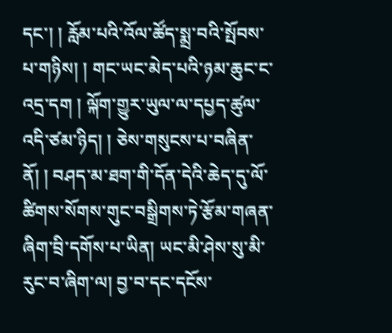དང་། ། རློམ་པའི་འོལ་ཚོད་སྨྲ་བའི་སྤོབས་པ་གཉིས། ། གང་ཡང་མེད་པའི་ཉམ་ཆུང་ང་འདྲ་དག ། ལྐོག་གྱུར་ཡུལ་ལ་དཔྱད་ཚུལ་འདི་ཙམ་ཉིད། ། ཅེས་གསུངས་པ་བཞིན་ནོ། ། བཤད་མ་ཐག་གི་དོན་དེའི་ཆེད་དུ་ལོ་ཚིགས་སོགས་གུང་བསྒྲིགས་ཏེ་རྩོམ་གཞན་ཞིག་བྲི་དགོས་པ་ཡིན། ཡང་མི་ཤེས་སུ་མི་རུང་བ་ཞིག་ལ། བྱ་བ་དང་དངོས་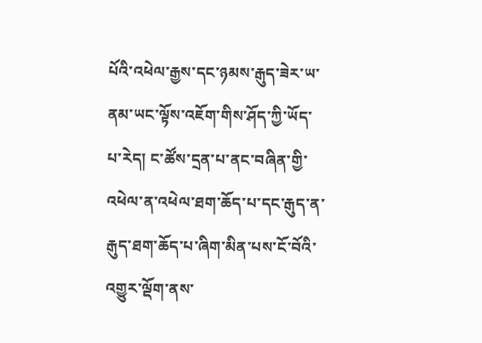པོའི་འཕེལ་རྒྱས་དང་ཉམས་རྒུད་ཟེར་ཡ་ནམ་ཡང་ལྟོས་འཇོག་གིས་ཤོད་ཀྱི་ཡོད་པ་རེད། ང་ཚོས་དྲན་པ་ནང་བཞིན་གྱི་འཕེལ་ན་འཕེལ་ཐག་ཆོད་པ་དང་རྒུད་ན་རྒུད་ཐག་ཆོད་པ་ཞིག་མིན་པས་ངོ་བོའི་འགྱུར་ལྡོག་ནས་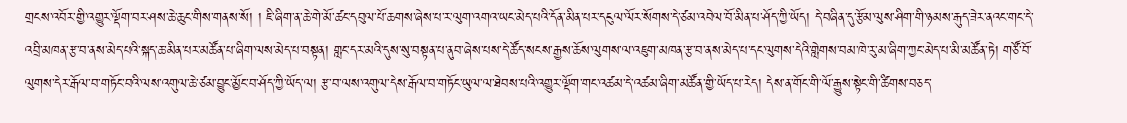གྲངས་འབོར་གྱི་འགྱུར་ལྡོག་བར་ཤས་ཆེ་ཆུང་གིས་གནས་སོ། ། ཇི་ཞིག་ན་ཆེ་གེ་མོ་ཚང་དབུལ་པོ་ཆགས་ཞེས་པ་ར་ལུག་འགའ་ཡང་མེད་པའི་དོན་མིན་པར་དངུལ་ལོར་སོགས་དེ་ཙམ་འབེལ་བོ་མིན་པ་ཤོད་ཀྱི་ཡོད། དེ་བཞིན་དུ་རྩོམ་ལུས་ཤིག་གི་ཉམས་རྒུད་ཟེར་ནའང་གང་དེ་འབྲི་མཁན་རྩ་བ་ནས་མེད་པའི་སྐད་ཆ་མིན་པར་མཚོན་པ་ཞིག་ལས་མེད་པ་བསྟན། གླང་དར་མའི་དུས་སུ་བསྟན་པ་ནུབ་ཞེས་པས་དེ་ཚོད་སངས་རྒྱས་ཆོས་ལུགས་ལ་འཇུག་མཁན་རྩ་བ་ནས་མེད་པ་དང་ལུགས་དེའི་གླེགས་བམ་ཁེ་རུ་མ་ཞིག་ཀྱང་མེད་པ་མི་མཚོན་ཏེ། གཙོ་བོ་ལུགས་དེར་རྒོལ་བ་གཏོང་བའི་ལས་འགུལ་ཆེ་ཙམ་བྱུང་མྱོང་བ་ཤོད་ཀྱི་ཡོད་ལ། རྩ་བ་ལས་འགུལ་དེས་རྒོལ་བ་གཏོང་ཡུལ་ལ་ཐེབས་པའི་འགྱུར་ལྡོག་གང་འཚམ་དེ་འཚམ་ཞིག་མཚོན་གྱི་ཡོད་པ་རེད། དེས་ན་གོང་གི་ལོ་རྒྱུས་སྟེང་གི་ཚིགས་བཅད་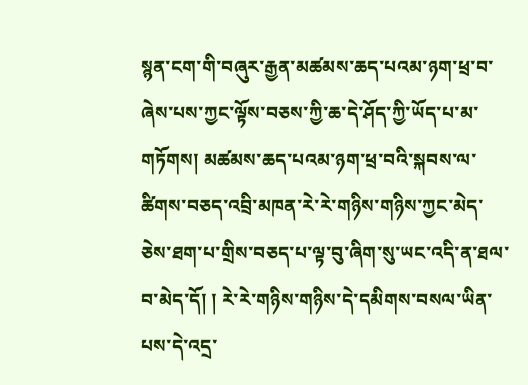སྙན་ངག་གི་བཞུར་རྒྱན་མཚམས་ཆད་པའམ་ཉག་ཕྲ་བ་ཞེས་པས་ཀྱང་ལྟོས་བཅས་ཀྱི་ཆ་དེ་ཤོད་ཀྱི་ཡོད་པ་མ་གཏོགས། མཚམས་ཆད་པའམ་ཉག་ཕྲ་བའི་སྐབས་ལ་ཚིགས་བཅད་འབྲི་མཁན་རེ་རེ་གཉིས་གཉིས་ཀྱང་མེད་ཅེས་ཐག་པ་གྲིས་བཅད་པ་ལྟ་བུ་ཞིག་སུ་ཡང་འདི་ན་ཐལ་བ་མེད་དོ། ། རེ་རེ་གཉིས་གཉིས་དེ་དམིགས་བསལ་ཡིན་པས་དེ་འདྲ་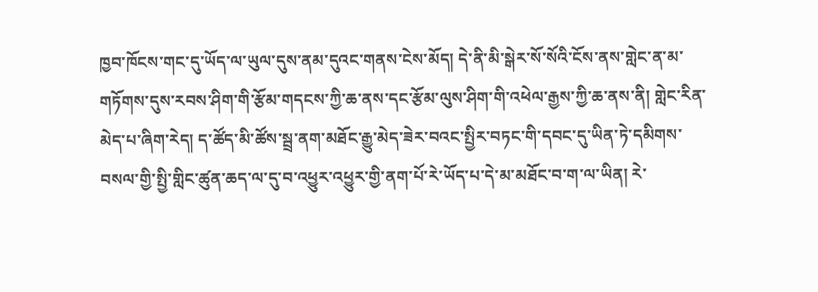ཁྱབ་ཁོངས་གང་དུ་ཡོད་ལ་ཡུལ་དུས་ནམ་དུའང་གནས་ངེས་མོད། དེ་ནི་མི་སྒེར་སོ་སོའི་ངོས་ནས་གླེང་ན་མ་གཏོགས་དུས་རབས་ཤིག་གི་རྩོམ་གདངས་ཀྱི་ཆ་ནས་དང་རྩོམ་ལུས་ཤིག་གི་འཕེལ་རྒྱས་ཀྱི་ཆ་ནས་ནི། གླེང་རིན་མེད་པ་ཞིག་རེད། ད་ཚོད་མི་ཚོས་སྦྲ་ནག་མཐོང་རྒྱུ་མེད་ཟེར་བའང་སྤྱིར་བཏང་གི་དབང་དུ་ཡིན་ཏེ་དམིགས་བསལ་གྱི་སྤྱི་གླིང་ཚུན་ཆད་ལ་དུ་བ་འཕྱུར་འཕྱུར་གྱི་ནག་པོ་རེ་ཡོད་པ་དེ་མ་མཐོང་བ་ག་ལ་ཡིན། རེ་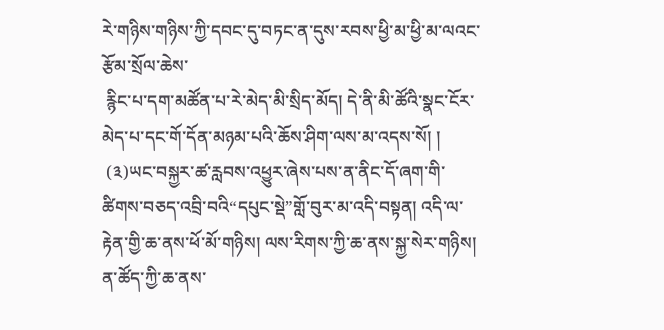རེ་གཉིས་གཉིས་ཀྱི་དབང་དུ་བཏང་ན་དུས་རབས་ཕྱི་མ་ཕྱི་མ་ལའང་རྩོམ་སྲོལ་ཆེས་
 རྙིང་པ་དག་མཚོན་པ་རེ་མེད་མི་སྲིད་མོད། དེ་ནི་མི་ཚོའི་སྣང་ངོར་མེད་པ་དང་གོ་དོན་མཉམ་པའི་ཆོས་ཤིག་ལས་མ་འདས་སོ། །
 (༣)ཡང་བསྐྱར་ཚ་རླབས་འཕྱུར་ཞེས་པས་ན་ནིང་དོ་ཞག་གི་ཚིགས་བཅད་འབྲི་བའི“དཔུང་སྡེ”གློ་བུར་མ་འདི་བསྟན། འདི་ལ་རྟེན་གྱི་ཆ་ནས་ཕོ་མོ་གཉིས། ལས་རིགས་ཀྱི་ཆ་ནས་སྐྱ་སེར་གཉིས། ན་ཚོད་ཀྱི་ཆ་ནས་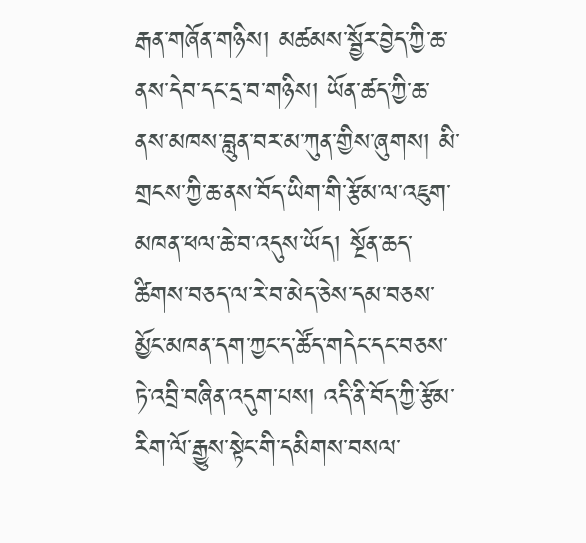རྒན་གཞོན་གཉིས། མཚམས་སྦྱོར་བྱེད་ཀྱི་ཆ་ནས་དེབ་དང་དྲ་བ་གཉིས། ཡོན་ཚད་ཀྱི་ཆ་ནས་མཁས་བླུན་བར་མ་ཀུན་གྱིས་ཞུགས། མི་གྲངས་ཀྱི་ཆ་ནས་བོད་ཡིག་གི་རྩོམ་ལ་འཇུག་མཁན་ཕལ་ཆེ་བ་འདུས་ཡོད། སྔོན་ཆད་ཚིགས་བཅད་ལ་རེ་བ་མེད་ཅེས་དམ་བཅས་མྱོང་མཁན་དག་ཀྱང་ད་ཚོད་གདེང་དང་བཅས་ཏེ་འབྲི་བཞིན་འདུག་པས། འདི་ནི་བོད་ཀྱི་རྩོམ་རིག་ལོ་རྒྱུས་སྟེང་གི་དམིགས་བསལ་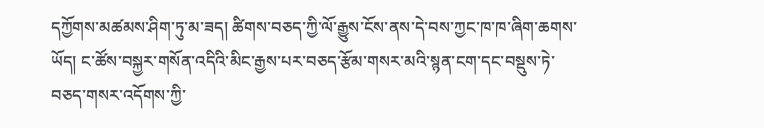དཀྱོགས་མཚམས་ཤིག་ཏུ་མ་ཟད། ཚིགས་བཅད་ཀྱི་ལོ་རྒྱུས་ངོས་ནས་དེ་བས་ཀྱང་ཁ་ཁ་ཞིག་ཆགས་ཡོད། ང་ཚོས་བསྐྱར་གསོན་འདིའི་མིང་རྒྱས་པར་བཅད་རྩོམ་གསར་མའི་སྙན་ངག་དང་བསྡུས་ཏེ་བཅད་གསར་འདོགས་ཀྱི་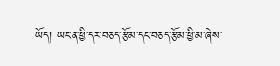ཡོད། ཡང་ན་ཕྱི་དར་བཅད་རྩོམ་དང་བཅད་རྩོམ་ཕྱི་མ་ཞེས་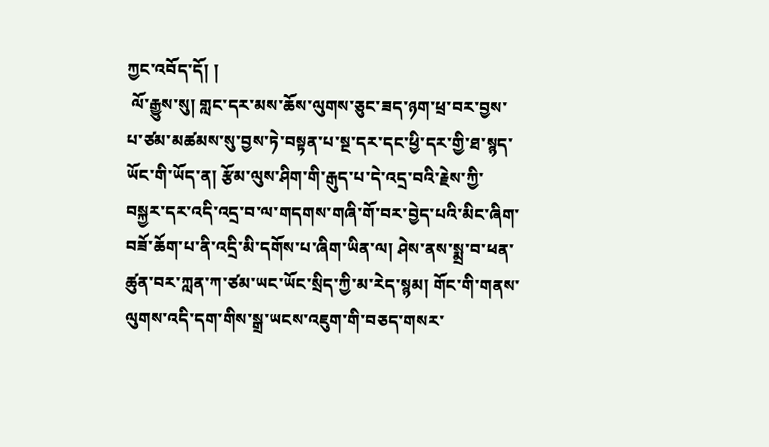ཀྱང་འབོད་དོ། །
 ལོ་རྒྱུས་སུ། གླང་དར་མས་ཆོས་ལུགས་ཅུང་ཟད་ཉག་ཕྲ་བར་བྱས་པ་ཙམ་མཚམས་སུ་བྱས་ཏེ་བསྟན་པ་སྔ་དར་དང་ཕྱི་དར་གྱི་ཐ་སྙད་ཡོང་གི་ཡོད་ན། རྩོམ་ལུས་ཤིག་གི་རྒུད་པ་དེ་འདྲ་བའི་རྗེས་ཀྱི་བསྐྱར་དར་འདི་འདྲ་བ་ལ་གདགས་གཞི་གོ་བར་བྱེད་པའི་མིང་ཞིག་བཟོ་ཆོག་པ་ནི་འདྲི་མི་དགོས་པ་ཞིག་ཡིན་ལ། ཤེས་ནས་སྨྲ་བ་ཕན་ཚུན་བར་ཀླན་ཀ་ཙམ་ཡང་ཡོང་སྲིད་ཀྱི་མ་རེད་སྙམ། གོང་གི་གནས་ལུགས་འདི་དག་གིས་སྒྲ་ཡངས་འཇུག་གི་བཅད་གསར་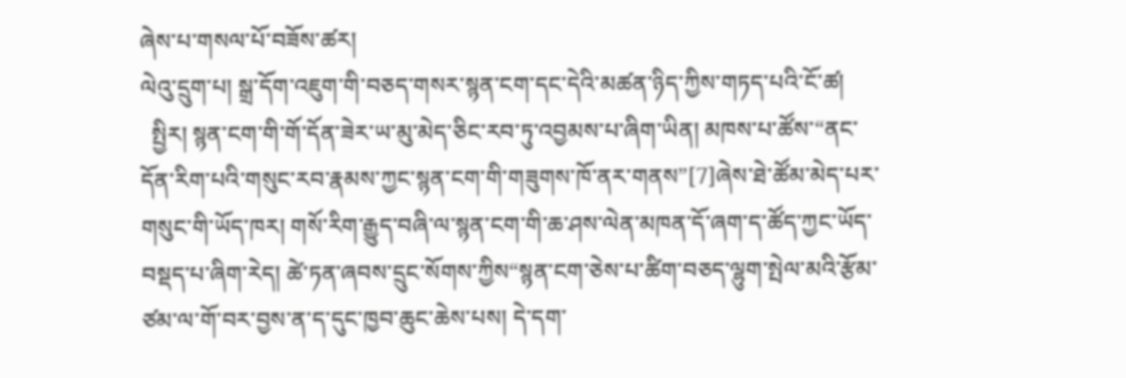ཞེས་པ་གསལ་པོ་བཟོས་ཚར།
ལེའུ་དྲུག་པ། སྒྲ་དོག་འཇུག་གི་བཅད་གསར་སྙན་ངག་དང་དེའི་མཚན་ཉིད་ཀྱིས་གཏད་པའི་ངོ་ཚ།
  སྤྱིར། སྙན་ངག་གི་གོ་དོན་ཟེར་ཡ་མུ་མེད་ཅིང་རབ་ཏུ་འབྱམས་པ་ཞིག་ཡིན། མཁས་པ་ཚོས་“ནང་དོན་རིག་པའི་གསུང་རབ་རྣམས་ཀྱང་སྙན་ངག་གི་གཟུགས་ཁོ་ནར་གནས”[7]ཞེས་ཐེ་ཚོམ་མེད་པར་གསུང་གི་ཡོད་ཁར། གསོ་རིག་རྒྱུད་བཞི་ལ་སྙན་ངག་གི་ཆ་ཤས་ལེན་མཁན་དོ་ཞག་ད་ཚོད་ཀྱང་ཡོད་བསྡད་པ་ཞིག་རེད། ཚེ་ཏན་ཞབས་དྲུང་སོགས་ཀྱིས“སྙན་ངག་ཅེས་པ་ཚིག་བཅད་ལྷུག་སྤེལ་མའི་རྩོམ་ཙམ་ལ་གོ་བར་བྱས་ན་ད་དུང་ཁྱབ་ཆུང་ཆེས་པས། དེ་དག་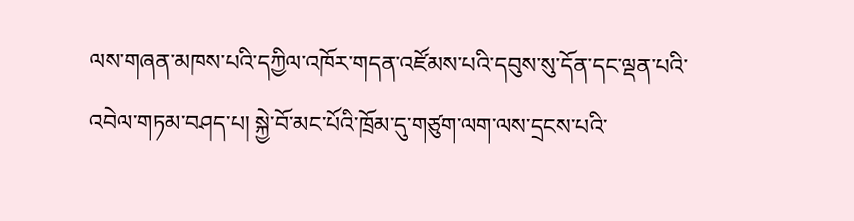ལས་གཞན་མཁས་པའི་དཀྱིལ་འཁོར་གདན་འཛོམས་པའི་དབུས་སུ་དོན་དང་ལྡན་པའི་འབེལ་གཏམ་བཤད་པ། སྐྱེ་བོ་མང་པོའི་ཁྲོམ་དུ་གཙུག་ལག་ལས་དྲངས་པའི་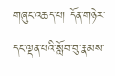གཞུང་འཆད་པ། དོན་གཉེར་དང་ལྡན་པའི་སློབ་བུ་རྣམས་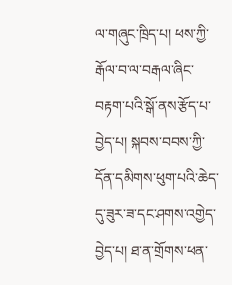ལ་གཞུང་ཁྲིད་པ། ཕས་ཀྱི་རྒོལ་བ་ལ་བརྒལ་ཞིང་བརྟག་པའི་སྒོ་ནས་རྩོད་པ་བྱེད་པ། སྐབས་བབས་ཀྱི་དོན་དམིགས་ཕུག་པའི་ཆེད་དུ་ཟུར་ཟ་དང་ཤགས་འགྱེད་བྱེད་པ། ཐ་ན་གྲོགས་ཕན་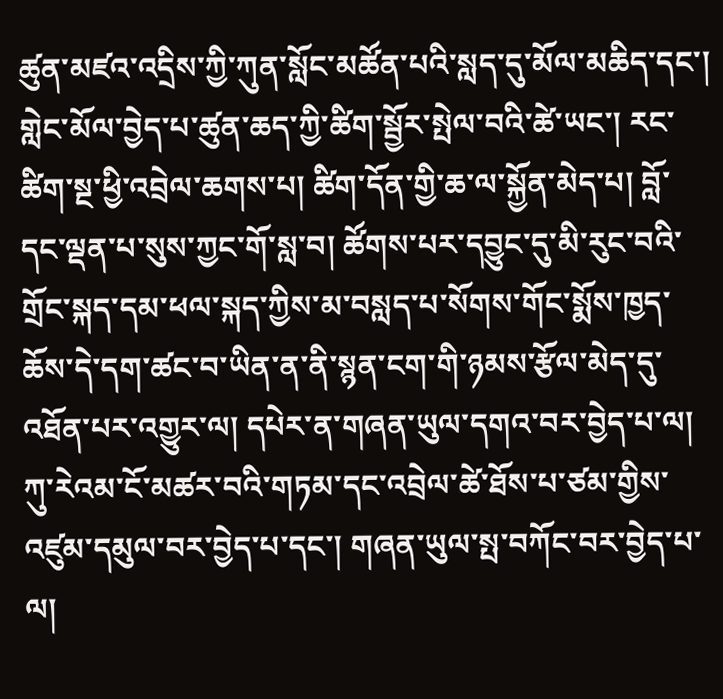ཚུན་མཛའ་འདྲིས་ཀྱི་ཀུན་སློང་མཚོན་པའི་སླད་དུ་མོལ་མཆིད་དང་། གླེང་མོལ་བྱེད་པ་ཚུན་ཆད་ཀྱི་ཚིག་སྦྱོར་སྤེལ་བའི་ཚེ་ཡང་། རང་ཚིག་སྔ་ཕྱི་འབྲེལ་ཆགས་པ། ཚིག་དོན་གྱི་ཆ་ལ་སྐྱོན་མེད་པ། བློ་དང་ལྡན་པ་སུས་ཀྱང་གོ་སླ་བ། ཚོགས་པར་དབྱུང་དུ་མི་རུང་བའི་གྲོང་སྐད་དམ་ཕལ་སྐད་ཀྱིས་མ་བསླད་པ་སོགས་གོང་སྨོས་ཁྱད་ཆོས་དེ་དག་ཚང་བ་ཡིན་ན་ནི་སྙན་ངག་གི་ཉམས་རྩོལ་མེད་དུ་འཐོན་པར་འགྱུར་ལ། དཔེར་ན་གཞན་ཡུལ་དགའ་བར་བྱེད་པ་ལ། ཀུ་རེའམ་ངོ་མཚར་བའི་གཏམ་དང་འབྲེལ་ཚེ་ཐོས་པ་ཙམ་གྱིས་འཛུམ་དམུལ་བར་བྱེད་པ་དང་། གཞན་ཡུལ་སྤ་བཀོང་བར་བྱེད་པ་ལ།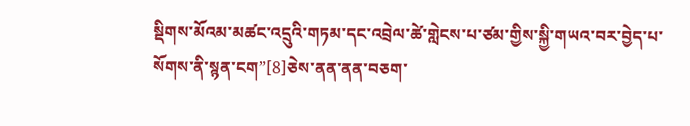སྡིགས་མོའམ་མཚང་འདྲུའི་གཏམ་དང་འབྲེལ་ཚེ་གླེངས་པ་ཙམ་གྱིས་སྐྱི་གཡའ་བར་བྱེད་པ་སོགས་ནི་སྙན་ངག”[8]ཅེས་ནན་ནན་བཅག་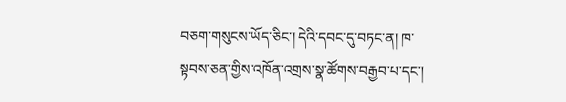བཅག་གསུངས་ཡོད་ཅིང་། དེའི་དབང་དུ་བཏང་ན། ཁ་སྟབས་ཅན་གྱིས་འཁོན་འགྲས་སྣ་ཚོགས་བརྒྱབ་པ་དང་།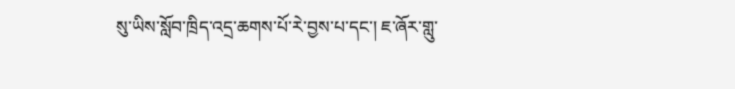སུ་ཡིས་སློབ་ཁྲིད་འདྲ་ཆགས་པོ་རེ་བྱས་པ་དང་། ཇ་ཞོར་གླུ་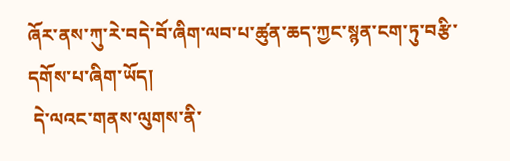ཞོར་ནས་ཀུ་རེ་བདེ་བོ་ཞིག་ལབ་པ་ཚུན་ཆད་ཀྱང་སྙན་ངག་ཏུ་བརྩི་དགོས་པ་ཞིག་ཡོད།
 དེ་ལའང་གནས་ལུགས་ནི་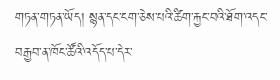གཏན་གཏན་ཡོད། སྙན་དང་ངག་ཅེས་པའི་ཚིག་རྐྱང་བའི་ཐོག་འདང་བརྒྱབ་ན་ཁོང་ཚོའི་འདོད་པ་དེར་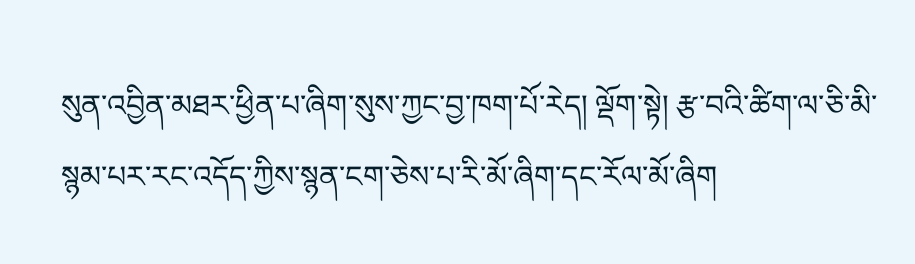སུན་འབྱིན་མཐར་ཕྱིན་པ་ཞིག་སུས་ཀྱང་བྱ་ཁག་པོ་རེད། ལྡོག་སྟེ། རྩ་བའི་ཚིག་ལ་ཅི་མི་སྙམ་པར་རང་འདོད་ཀྱིས་སྙན་ངག་ཅེས་པ་རི་མོ་ཞིག་དང་རོལ་མོ་ཞིག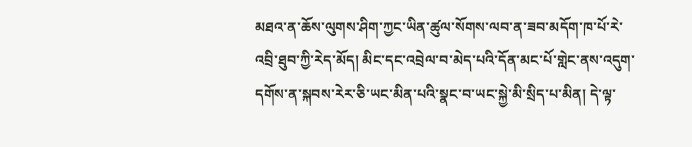མཐའ་ན་ཆོས་ལུགས་ཤིག་ཀྱང་ཡིན་ཚུལ་སོགས་ལབ་ན་ཟབ་མདོག་ཁ་པོ་རེ་འབྲི་ཐུབ་ཀྱི་རེད་མོད། མིང་དང་འབྲེལ་བ་མེད་པའི་དོན་མང་པོ་གླེང་ནས་འདུག་དགོས་ན་སྐབས་རེར་ཅི་ཡང་མིན་པའི་སྣང་བ་ཡང་སྐྱེ་མི་སྲིད་པ་མིན། དེ་ལྟ་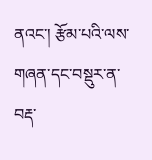ནའང་། རྩོམ་པའི་ལས་གཞན་དང་བསྡུར་ན་བརྡ་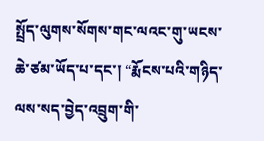སྤྲོད་ལུགས་སོགས་གང་ལའང་གུ་ཡངས་ཆེ་ཙམ་ཡོད་པ་དང་། “རྨོངས་པའི་གཉིད་ལས་སད་བྱེད་འབྲུག་གི་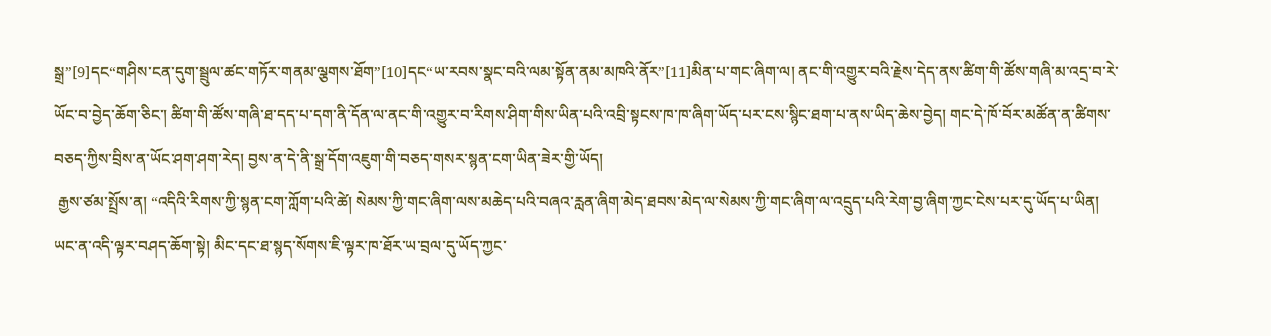སྒྲ”[9]དང“གཤིས་ངན་དུག་སྦྲུལ་ཚང་གཏོར་གནམ་ལྕགས་ཐོག”[10]དང“ཡ་རབས་སྣང་བའི་ལམ་སྟོན་ནམ་མཁའི་ནོར”[11]མིན་པ་གང་ཞིག་ལ། ནང་གི་འགྱུར་བའི་རྗེས་དེད་ནས་ཚིག་གི་ཚོས་གཞི་མ་འདྲ་བ་རེ་ཡོང་བ་བྱེད་ཆོག་ཅིང་། ཚིག་གི་ཚོས་གཞི་ཐ་དད་པ་དག་ནི་དོན་ལ་ནང་གི་འགྱུར་བ་རིགས་ཤིག་གིས་ཡིན་པའི་འབྲི་སྟངས་ཁ་ཁ་ཞིག་ཡོད་པར་ངས་སྙིང་ཐག་པ་ནས་ཡིད་ཆེས་བྱེད། གང་དེ་ཁོ་བོར་མཚོན་ན་ཚིགས་བཅད་ཀྱིས་བྲིས་ན་ཡོང་ཤག་ཤག་རེད། བྱས་ན་དེ་ནི་སྒྲ་དོག་འཇུག་གི་བཅད་གསར་སྙན་ངག་ཡིན་ཟེར་གྱི་ཡོད།
 རྒྱས་ཙམ་སྤྲོས་ན། “འདིའི་རིགས་ཀྱི་སྙན་ངག་ཀློག་པའི་ཚེ། སེམས་ཀྱི་གང་ཞིག་ལས་མཆེད་པའི་བཞའ་རླན་ཞིག་མེད་ཐབས་མེད་ལ་སེམས་ཀྱི་གང་ཞིག་ལ་འདྲུད་པའི་རེག་བྱ་ཞིག་ཀྱང་ངེས་པར་དུ་ཡོད་པ་ཡིན། ཡང་ན་འདི་ལྟར་བཤད་ཆོག་སྟེ། མིང་དང་ཐ་སྙད་སོགས་ཇི་ལྟར་ཁ་ཐོར་ཡ་བྲལ་དུ་ཡོད་ཀྱང་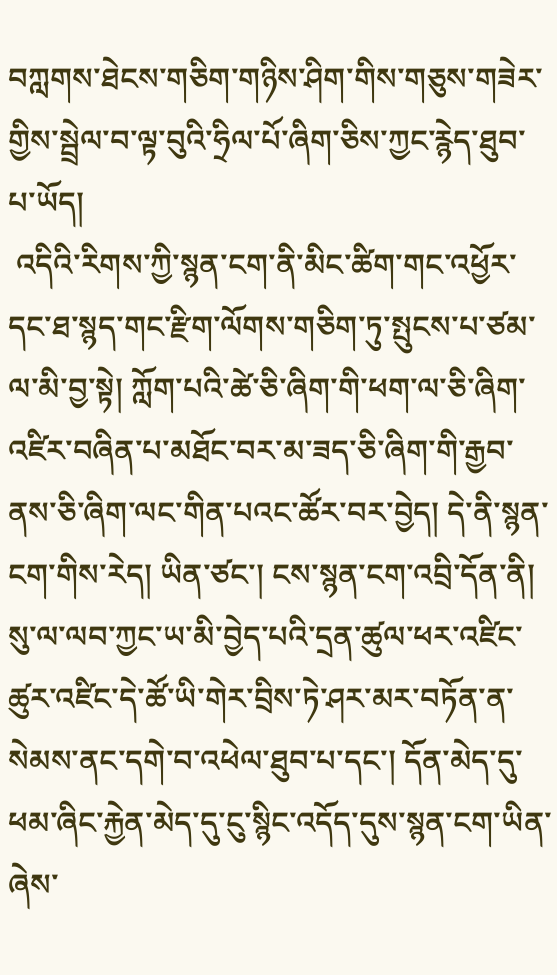བཀླགས་ཐེངས་གཅིག་གཉིས་ཤིག་གིས་གཅུས་གཟེར་གྱིས་སྦྲེལ་བ་ལྟ་བུའི་ཧྲིལ་པོ་ཞིག་ཅིས་ཀྱང་རྙེད་ཐུབ་པ་ཡོད།
 འདིའི་རིགས་ཀྱི་སྙན་ངག་ནི་མིང་ཚིག་གང་འཕྱོར་དང་ཐ་སྙད་གང་རྫིག་ལོགས་གཅིག་ཏུ་སྤུངས་པ་ཙམ་ལ་མི་བྱ་སྟེ། ཀློག་པའི་ཚེ་ཅི་ཞིག་གི་ཕག་ལ་ཅི་ཞིག་འཛིར་བཞིན་པ་མཐོང་བར་མ་ཟད་ཅི་ཞིག་གི་རྒྱབ་ནས་ཅི་ཞིག་ལང་གིན་པའང་ཚོར་བར་བྱེད། དེ་ནི་སྙན་ངག་གིས་རེད། ཡིན་ཙང་། ངས་སྙན་ངག་འབྲི་དོན་ནི། སུ་ལ་ལབ་ཀྱང་ཡ་མི་བྱེད་པའི་དྲན་ཚུལ་ཕར་འཛིང་ཚུར་འཛིང་དེ་ཚོ་ཡི་གེར་བྲིས་ཏེ་ཤར་མར་བཏོན་ན་སེམས་ནང་དགེ་བ་འཕེལ་ཐུབ་པ་དང་། དོན་མེད་དུ་ཕམ་ཞིང་རྐྱེན་མེད་དུ་ངུ་སྙིང་འདོད་དུས་སྙན་ངག་ཡིན་ཞེས་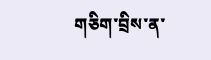གཅིག་བྲིས་ན་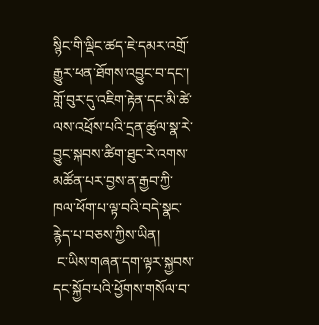སྙིང་གི་ལྡིང་ཚད་ཇེ་དམར་འགྲོ་རྒྱུར་ཕན་ཐོགས་འབྱུང་བ་དང་། གློ་བུར་དུ་འཇིག་རྟེན་དང་མི་ཚེ་ལས་འཕྲོས་པའི་དྲན་ཚུལ་སྣ་རེ་བྱུང་སྐབས་ཚིག་ཐུང་རེ་འགས་མཚོན་པར་བྱས་ན་རྒྱབ་ཀྱི་ཁལ་ཕོག་པ་ལྟ་བའི་བདེ་སྣང་རྙེད་པ་བཅས་ཀྱིས་ཡིན།
 ང་ཡིས་གཞན་དག་ལྟར་སྐྱབས་དང་སྐྱོབ་པའི་ཕྱོགས་གསོལ་བ་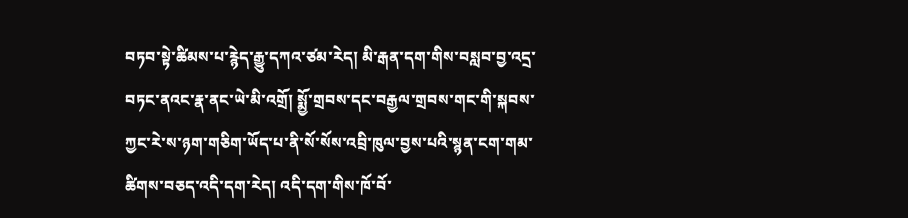བཏབ་སྟེ་ཚིམས་པ་རྙེད་རྒྱུ་དཀའ་ཙམ་རེད། མི་རྒན་དག་གིས་བསླབ་བྱ་འདྲ་བཏང་ནའང་རྣ་ནང་ཡེ་མི་འགྲོ། སྨྱོ་གྲབས་དང་བརྒྱལ་གྲབས་གང་གི་སྐབས་ཀྱང་རེ་ས་ཉག་གཅིག་ཡོད་པ་ནི་སོ་སོས་འབྲི་ཁུལ་བྱས་པའི་སྙན་ངག་གམ་ཚིགས་བཅད་འདི་དག་རེད། འདི་དག་གིས་ཁོ་བོ་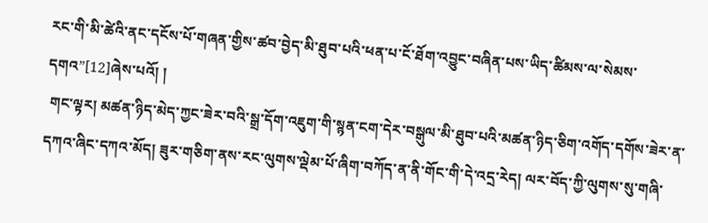རང་གི་མི་ཚེའི་ནང་དངོས་པོ་གཞན་གྱིས་ཚབ་བྱེད་མི་ཐུབ་པའི་ཕན་པ་ངོ་ཐོག་འབྱུང་བཞིན་པས་ཡིད་ཚིམས་ལ་སེམས་དགའ”[12]ཞེས་པའོ། །
 གང་ལྟར། མཚན་ཉིད་མེད་ཀྱང་ཟེར་བའི་སྒྲ་དོག་འཇུག་གི་སྙན་ངག་དེར་བསྒུལ་མི་ཐུབ་པའི་མཚན་ཉིད་ཅིག་འགོད་དགོས་ཟེར་ན་དཀའ་ཞིང་དཀའ་མོད། ཟུར་གཅིག་ནས་རང་ལུགས་ལྡེམ་པོ་ཞིག་བཀོད་ན་ནི་གོང་གི་དེ་འདྲ་རེད། ལར་བོད་ཀྱི་ལུགས་སུ་གཞི་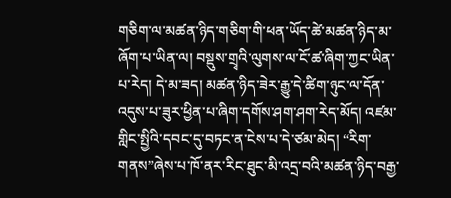གཅིག་ལ་མཚན་ཉིད་གཅིག་གི་ཕན་ཡོད་ཚེ་མཚན་ཉིད་མ་ཞོག་པ་ཡིན་ལ། བསྡུས་གྲྭའི་ལུགས་ལ་ངོ་ཚ་ཞིག་ཀྱང་ཡིན་པ་རེད། དེ་མ་ཟད། མཚན་ཉིད་ཟེར་རྒྱུ་དེ་ཚིག་ཉུང་ལ་དོན་འདུས་པ་ཟུར་ཕྱིན་པ་ཞིག་དགོས་ཤག་ཤག་རེད་མོད། འཛམ་གླིང་སྤྱིའི་དབང་དུ་བཏང་ན་ངེས་པ་དེ་ཙམ་མེད། “རིག་གནས”ཞེས་པ་ཁོ་ནར་རིང་ཐུང་མི་འདྲ་བའི་མཚན་ཉིད་བརྒྱ་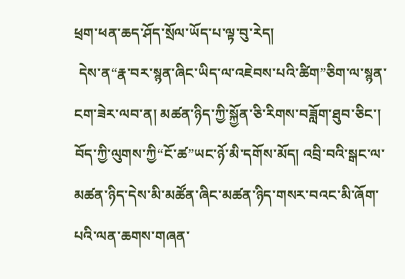ཕྲག་ཕན་ཆད་ཤོད་སྲོལ་ཡོད་པ་ལྟ་བུ་རེད།
 དེས་ན“རྣ་བར་སྙན་ཞིང་ཡིད་ལ་འཇེབས་པའི་ཚིག”ཅིག་ལ་སྙན་ངག་ཟེར་ལབ་ན། མཚན་ཉིད་ཀྱི་སྐྱོན་ཅི་རིགས་བཟློག་ཐུབ་ཅིང་། བོད་ཀྱི་ལུགས་ཀྱི“ངོ་ཚ”ཡང་ཉོ་མི་དགོས་མོད། འབྲི་བའི་སྒང་ལ་མཚན་ཉིད་དེས་མི་མཚོན་ཞིང་མཚན་ཉིད་གསར་བའང་མི་ཞོག་པའི་ལན་ཆགས་གཞན་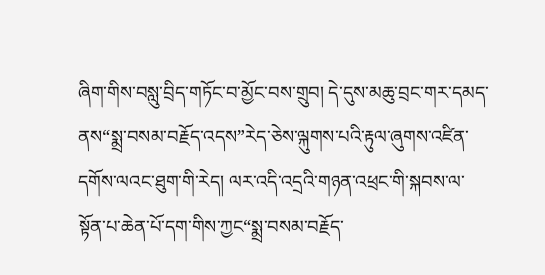ཞིག་གིས་བསླུ་བྲིད་གཏོང་བ་མྱོང་བས་གྲུབ། དེ་དུས་མཆུ་བྲང་གར་དམད་ནས“སྨྲ་བསམ་བརྗོད་འདས”རེད་ཅེས་ལྐུགས་པའི་རྟུལ་ཞུགས་འཛིན་དགོས་ལའང་ཐུག་གི་རེད། ལར་འདི་འདྲའི་གཉན་འཕྲང་གི་སྐབས་ལ་སྟོན་པ་ཆེན་པོ་དག་གིས་ཀྱང“སྨྲ་བསམ་བརྗོད་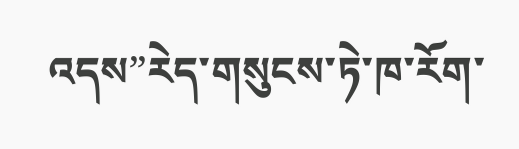འདས”རེད་གསུངས་ཏེ་ཁ་རོག་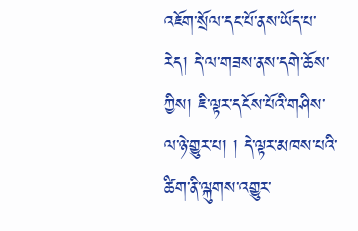འཇོག་སྲོལ་དང་པོ་ནས་ཡོད་པ་རེད། དེ་ལ་གཟས་ནས་དགེ་ཆོས་ཀྱིས། ཇི་ལྟར་དངོས་པོའི་གཤིས་ལ་ཉེ་གྱུར་པ། ། དེ་ལྟར་མཁས་པའི་ཚིག་ནི་ལྐུགས་འགྱུར་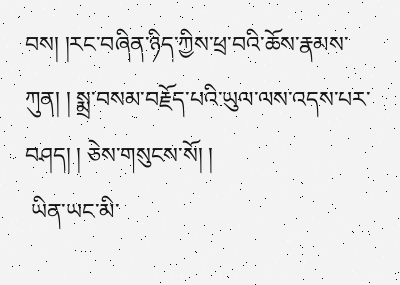བས། །རང་བཞིན་ཉིད་ཀྱིས་ཕྲ་བའི་ཆོས་རྣམས་ཀུན། ། སྨྲ་བསམ་བརྗོད་པའི་ཡུལ་ལས་འདས་པར་བཤད། ། ཅེས་གསུངས་སོ། །
 ཡིན་ཡང་མི་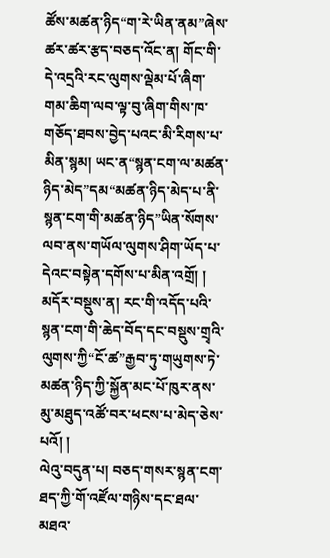ཚོས་མཚན་ཉིད“ག་རེ་ཡིན་ནམ”ཞེས་ཚར་ཚར་རྩད་བཅད་འོང་ན། གོང་གི་དེ་འདྲའི་རང་ལུགས་ལྡེམ་པོ་ཞིག་གམ་ཆིག་ལབ་ལྟ་བུ་ཞིག་གིས་ཁ་གཅོད་ཐབས་བྱེད་པའང་མི་རིགས་པ་མིན་སྙམ། ཡང་ན“སྙན་ངག་ལ་མཚན་ཉིད་མེད”དམ“མཚན་ཉིད་མེད་པ་ནི་སྙན་ངག་གི་མཚན་ཉིད”ཡིན་སོགས་ལབ་ནས་གཡོལ་ལུགས་ཤིག་ཡོད་པ་དེའང་བསྟེན་དགོས་པ་མིན་འགྲོ། ། མདོར་བསྡུས་ན། རང་གི་འདོད་པའི་སྙན་ངག་གི་ཆེད་བོད་དང་བསྡུས་གྲྭའི་ལུགས་ཀྱི“ངོ་ཚ”རྒྱབ་ཏུ་གཡུགས་ཏེ་མཚན་ཉིད་ཀྱི་སྐྱོན་མང་པོ་ཁུར་ནས་མུ་མཐུད་འཚོ་བར་ཕངས་པ་མེད་ཅེས་པའོ། །
ལེའུ་བདུན་པ། བཅད་གསར་སྙན་ངག་ཐད་ཀྱི་གོ་འཛོལ་གཉིས་དང་ཐལ་མཐའ་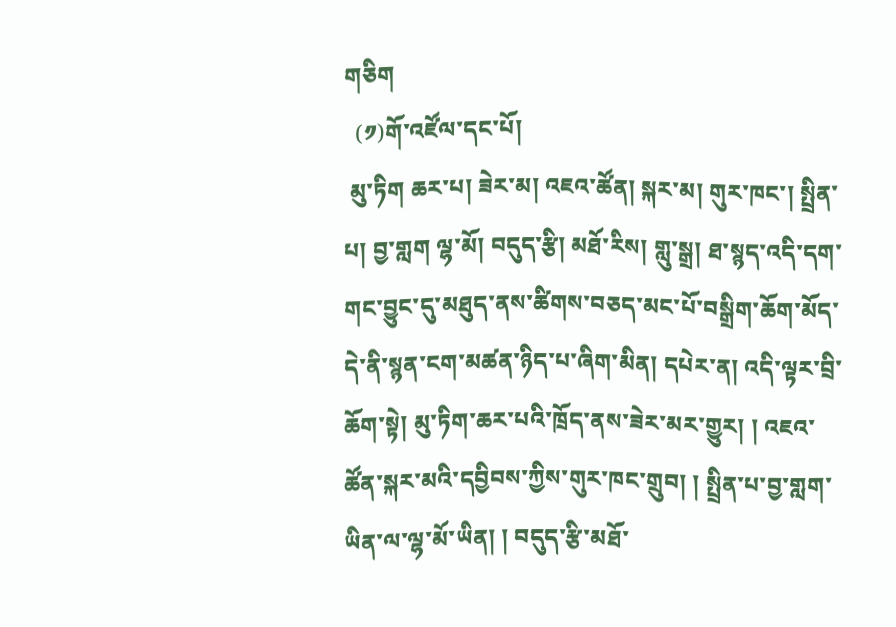གཅིག
  (༡)གོ་འཛོལ་དང་པོ།
 མུ་ཏིག ཆར་པ། ཟེར་མ། འཇའ་ཚོན། སྐར་མ། གུར་ཁང་། སྤྲིན་པ། བྱ་གླག ལྷ་མོ། བདུད་རྩི། མཐོ་རིས། གླུ་སྒྲ། ཐ་སྙད་འདི་དག་གང་བྱུང་དུ་མཐུད་ནས་ཚིགས་བཅད་མང་པོ་བསྒྲིག་ཆོག་མོད་དེ་ནི་སྙན་ངག་མཚན་ཉིད་པ་ཞིག་མིན། དཔེར་ན། འདི་ལྟར་བྲི་ཆོག་སྟེ། མུ་ཏིག་ཆར་པའི་ཁྲོད་ནས་ཟེར་མར་གྱུར། ། འཇའ་ཚོན་སྐར་མའི་དབྱིབས་ཀྱིས་གུར་ཁང་གྲུབ། ། སྤྲིན་པ་བྱ་གླག་ཡིན་ལ་ལྷ་མོ་ཡིན། ། བདུད་རྩི་མཐོ་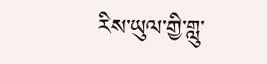རིས་ཡུལ་གྱི་གླུ་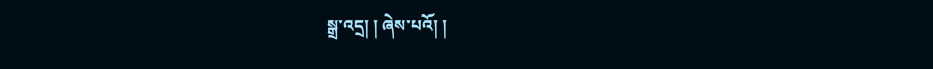སྒྲ་འདྲ། ། ཞེས་པའོ། །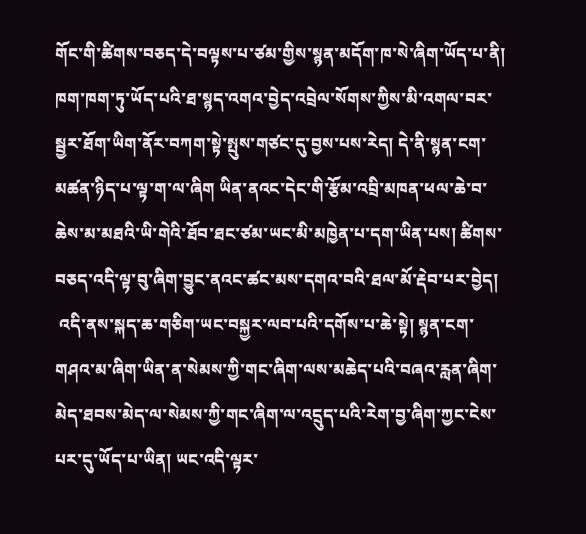གོང་གི་ཚིགས་བཅད་དེ་བལྟས་པ་ཙམ་གྱིས་སྙན་མདོག་ཁ་སེ་ཞིག་ཡོད་པ་ནི། ཁག་ཁག་ཏུ་ཡོད་པའི་ཐ་སྙད་འགའ་བྱེད་འབྲེལ་སོགས་ཀྱིས་མི་འགལ་བར་སྦྱར་ཐོག་ཡིག་ནོར་བཀག་སྟེ་སྤུས་གཙང་དུ་བྱས་པས་རེད། དེ་ནི་སྙན་ངག་མཚན་ཉིད་པ་ལྟ་ག་ལ་ཞིག ཡིན་ནའང་དེང་གི་རྩོམ་འབྲི་མཁན་ཕལ་ཆེ་བ་ཆེས་མ་མཐའི་ཡི་གེའི་ཐོབ་ཐང་ཙམ་ཡང་མི་མཁྱེན་པ་དག་ཡིན་པས། ཚིགས་བཅད་འདི་ལྟ་བུ་ཞིག་བྱུང་ནའང་ཚང་མས་དགའ་བའི་ཐལ་མོ་རྡེབ་པར་བྱེད།
 འདི་ནས་སྐད་ཆ་གཅིག་ཡང་བསྐྱར་ལབ་པའི་དགོས་པ་ཆེ་སྟེ། སྙན་ངག་གཤའ་མ་ཞིག་ཡིན་ན་སེམས་ཀྱི་གང་ཞིག་ལས་མཆེད་པའི་བཞའ་རླན་ཞིག་མེད་ཐབས་མེད་ལ་སེམས་ཀྱི་གང་ཞིག་ལ་འདྲུད་པའི་རེག་བྱ་ཞིག་ཀྱང་ངེས་པར་དུ་ཡོད་པ་ཡིན། ཡང་འདི་ལྟར་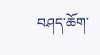བཤད་ཆོག་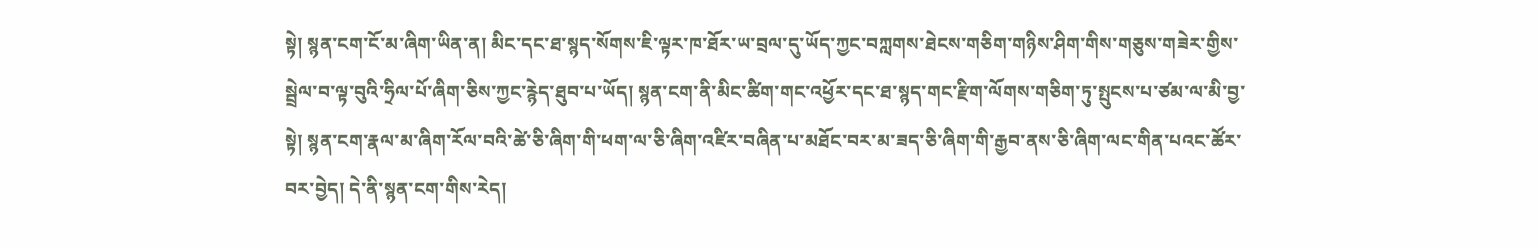སྟེ། སྙན་ངག་ངོ་མ་ཞིག་ཡིན་ན། མིང་དང་ཐ་སྙད་སོགས་ཇི་ལྟར་ཁ་ཐོར་ཡ་བྲལ་དུ་ཡོད་ཀྱང་བཀླགས་ཐེངས་གཅིག་གཉིས་ཤིག་གིས་གཅུས་གཟེར་གྱིས་སྦྲེལ་བ་ལྟ་བུའི་ཧྲིལ་པོ་ཞིག་ཅིས་ཀྱང་རྙེད་ཐུབ་པ་ཡོད། སྙན་ངག་ནི་མིང་ཚིག་གང་འཕྱོར་དང་ཐ་སྙད་གང་རྫིག་ལོགས་གཅིག་ཏུ་སྤུངས་པ་ཙམ་ལ་མི་བྱ་སྟེ། སྙན་ངག་རྣལ་མ་ཞིག་རོལ་བའི་ཚེ་ཅི་ཞིག་གི་ཕག་ལ་ཅི་ཞིག་འཛིར་བཞིན་པ་མཐོང་བར་མ་ཟད་ཅི་ཞིག་གི་རྒྱབ་ནས་ཅི་ཞིག་ལང་གིན་པའང་ཚོར་བར་བྱེད། དེ་ནི་སྙན་ངག་གིས་རེད།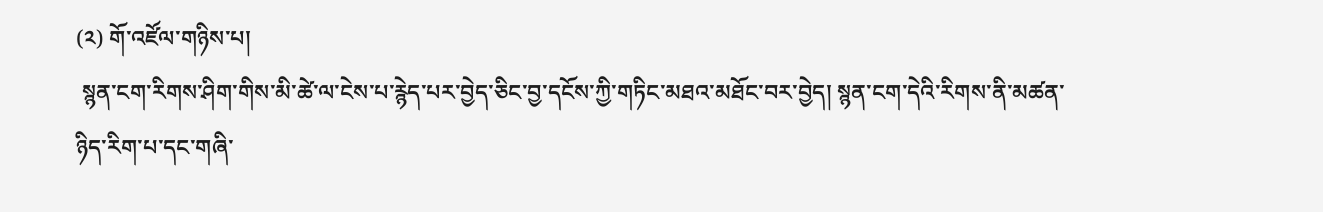(༢) གོ་འཛོལ་གཉིས་པ།
 སྙན་ངག་རིགས་ཤིག་གིས་མི་ཚེ་ལ་ངེས་པ་རྙེད་པར་བྱེད་ཅིང་བྱ་དངོས་ཀྱི་གཏིང་མཐའ་མཐོང་བར་བྱེད། སྙན་ངག་དེའི་རིགས་ནི་མཚན་ཉིད་རིག་པ་དང་གཞི་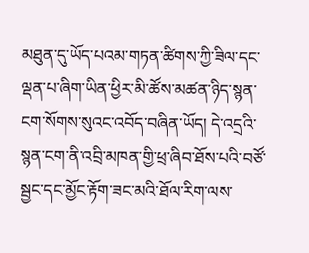མཐུན་དུ་ཡོད་པའམ་གཏན་ཚིགས་ཀྱི་ཟིལ་དང་ལྡན་པ་ཞིག་ཡིན་ཕྱིར་མི་ཚོས་མཚན་ཉིད་སྙན་ངག་སོགས་སུའང་འབོད་བཞིན་ཡོད། དེ་འདྲའི་སྙན་ངག་ནི་འབྲི་མཁན་གྱི་ཕྲ་ཞིབ་ཐོས་པའི་བཙོ་སྦྱང་དང་མྱོང་རྟོག་ཟང་མའི་ཐོལ་རིག་ལས་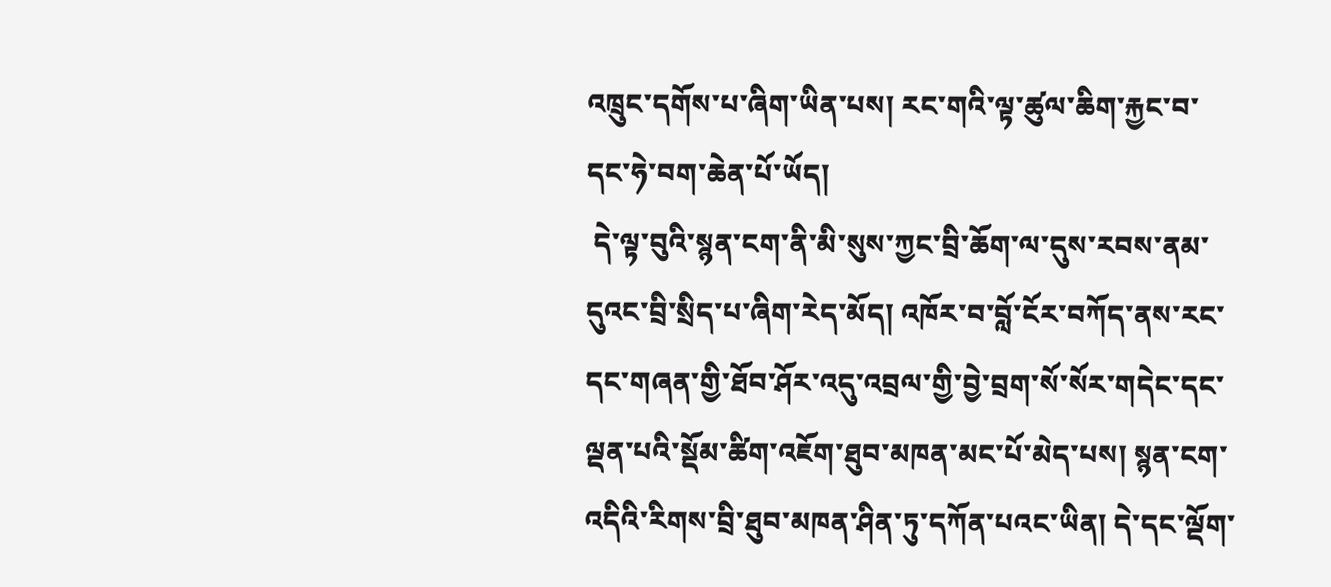འཁྲུང་དགོས་པ་ཞིག་ཡིན་པས། རང་གའི་ལྟ་ཚུལ་ཆིག་རྐྱང་བ་དང་ཧེ་བག་ཆེན་པོ་ཡོད།
 དེ་ལྟ་བུའི་སྙན་ངག་ནི་མི་སུས་ཀྱང་བྲི་ཆོག་ལ་དུས་རབས་ནམ་དུའང་བྲི་སྲིད་པ་ཞིག་རེད་མོད། འཁོར་བ་བློ་ངོར་བཀོད་ནས་རང་དང་གཞན་གྱི་ཐོབ་ཤོར་འདུ་འབྲལ་གྱི་བྱེ་བྲག་སོ་སོར་གདེང་དང་ལྡན་པའི་སྡོམ་ཚིག་འཇོག་ཐུབ་མཁན་མང་པོ་མེད་པས། སྙན་ངག་འདིའི་རིགས་བྲི་ཐུབ་མཁན་ཤིན་ཏུ་དཀོན་པའང་ཡིན། དེ་དང་ལྡོག་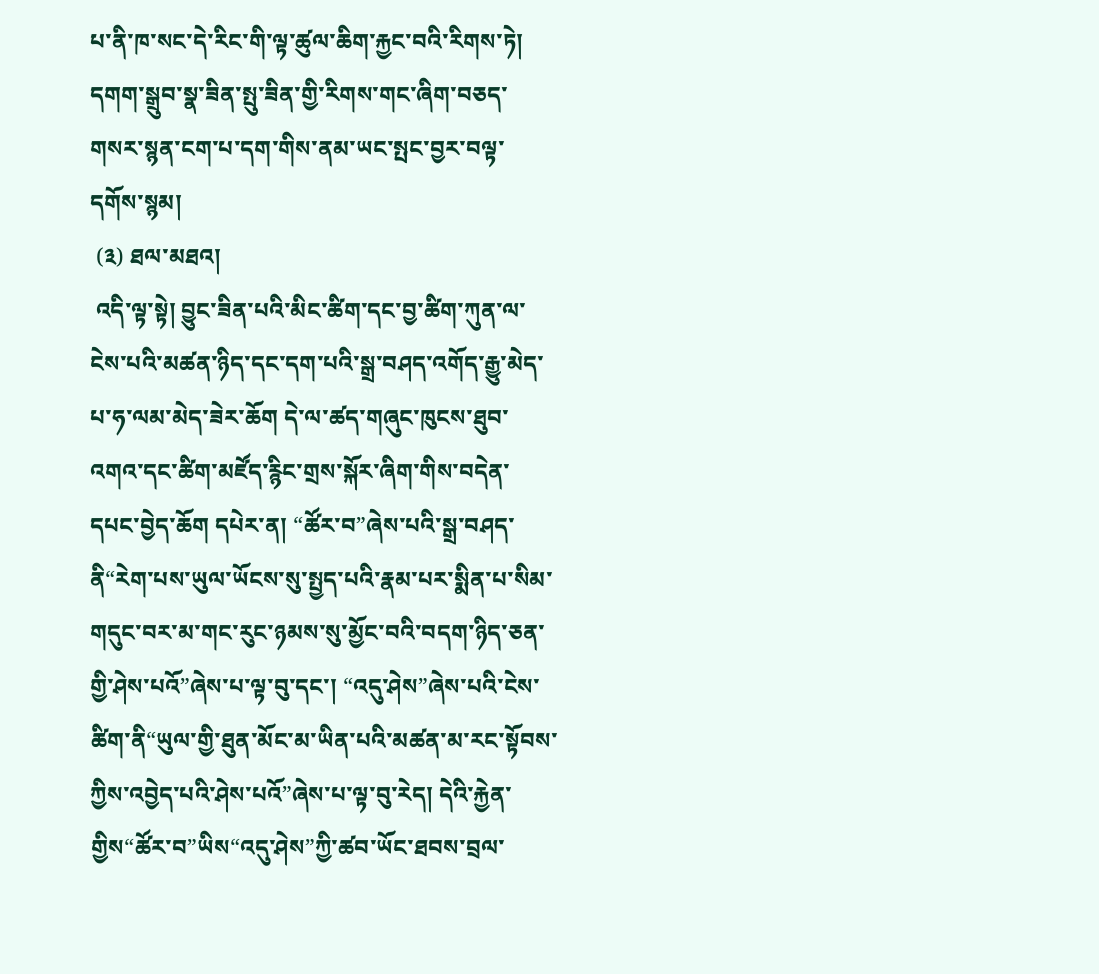པ་ནི་ཁ་སང་དེ་རིང་གི་ལྟ་ཚུལ་ཆིག་རྐྱང་བའི་རིགས་ཏེ། དགག་སྒྲུབ་སྣ་ཟིན་སྤུ་ཟིན་གྱི་རིགས་གང་ཞིག་བཅད་གསར་སྙན་ངག་པ་དག་གིས་ནམ་ཡང་སྤང་བྱར་བལྟ་དགོས་སྙམ།
 (༣) ཐལ་མཐའ།
 འདི་ལྟ་སྟེ། བྱུང་ཟིན་པའི་མིང་ཚིག་དང་བྱ་ཚིག་ཀུན་ལ་ངེས་པའི་མཚན་ཉིད་དང་དག་པའི་སྒྲ་བཤད་འགོད་རྒྱུ་མེད་པ་ཧ་ལམ་མེད་ཟེར་ཆོག དེ་ལ་ཚད་གཞུང་ཁུངས་ཐུབ་འགའ་དང་ཚིག་མཛོད་རྙིང་གྲས་སྐོར་ཞིག་གིས་བདེན་དཔང་བྱེད་ཆོག དཔེར་ན། “ཚོར་བ”ཞེས་པའི་སྒྲ་བཤད་ནི“རེག་པས་ཡུལ་ཡོངས་སུ་སྤྱད་པའི་རྣམ་པར་སྨིན་པ་སིམ་གདུང་བར་མ་གང་རུང་ཉམས་སུ་མྱོང་བའི་བདག་ཉིད་ཅན་གྱི་ཤེས་པའོ”ཞེས་པ་ལྟ་བུ་དང་། “འདུ་ཤེས”ཞེས་པའི་ངེས་ཚིག་ནི“ཡུལ་གྱི་ཐུན་མོང་མ་ཡིན་པའི་མཚན་མ་རང་སྟོབས་ཀྱིས་འབྱེད་པའི་ཤེས་པའོ”ཞེས་པ་ལྟ་བུ་རེད། དེའི་རྐྱེན་གྱིས“ཚོར་བ”ཡིས“འདུ་ཤེས”ཀྱི་ཚབ་ཡོང་ཐབས་བྲལ་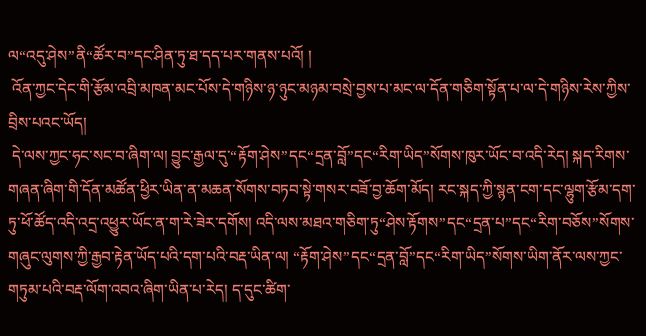ལ“འདུ་ཤེས”ནི“ཚོར་བ”དང་ཤིན་ཏུ་ཐ་དད་པར་གནས་པའོ། །
 འོན་ཀྱང་དེང་གི་རྩོམ་འབྲི་མཁན་མང་པོས་དེ་གཉིས་ཉ་ཉུང་མཉམ་བསྲེ་བྱས་པ་མང་ལ་དོན་གཅིག་སྟོན་པ་ལ་དེ་གཉིས་རེས་ཀྱིས་བྲིས་པའང་ཡོད།
 དེ་ལས་ཀྱང་ཧང་སང་བ་ཞིག་ལ། བྱུང་རྒྱལ་དུ་“རྟོག་ཤེས”དང“དྲན་བློ”དང“རིག་ཡིད”སོགས་ཁུར་ཡོང་བ་འདི་རེད། སྐད་རིགས་གཞན་ཞིག་གི་དོན་མཚོན་ཕྱིར་ཡིན་ན་མཆན་སོགས་བཏབ་སྟེ་གསར་བཟོ་བྱ་ཆོག་མོད། རང་སྐད་ཀྱི་སྙན་ངག་དང་ལྷུག་རྩོམ་དག་ཏུ་ཕོ་ཚོད་འདི་འདྲ་འཕྱུར་ཡོང་ན་ག་རེ་ཟེར་དགོས། འདི་ལས་མཐའ་གཅིག་ཏུ“ཤེས་རྟོགས”དང“དྲན་པ”དང“རིག་བཅོས”སོགས་གཞུང་ལུགས་ཀྱི་རྒྱབ་རྟེན་ཡོད་པའི་དག་པའི་བརྡ་ཡིན་ལ། “རྟོག་ཤེས”དང“དྲན་བློ”དང“རིག་ཡིད”སོགས་ཡིག་ནོར་ལས་ཀྱང་གཏུམ་པའི་བརྡ་ལོག་འབའ་ཞིག་ཡིན་པ་རེད། ད་དུང་ཚིག་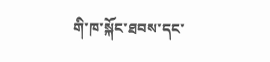གི་ཁ་སྐོང་ཐབས་དང་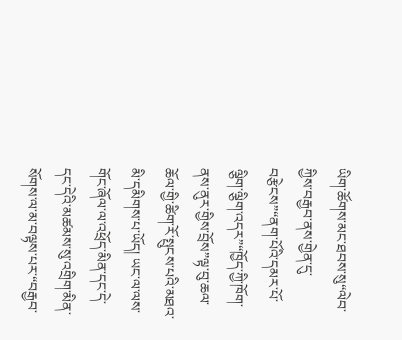ཡིག་ཚོགས་མང་ཐབས་སུ“ལེབ་ཀྱིས་བརྒྱབ་ནས་གྱེན་དུ་བརྩེངས”“ནག་པོའི་དམར་པོ་ལྕིག་ལྕིག་འདར”“ཁྱོད་ཀྱི་ཁོག་ནས་ནུར་གྱིས་བྲོས”ལྟ་བུ་ཆལ་ཆོལ་གྱི་ཚིག་རོ་སྤུངས་པའི་མཐའ་མི་དམིགས་པ་ཡོད། ཡང་ལ་ལས་གོང་ཞོལ་ལ་འཕྲོད་མིན་དང་དེ་དང་དེའི་མཚམས་སུ་འགྲིག་མིན་སོགས་ལ་མ་བལྟས་པར་“བརྒྱབ་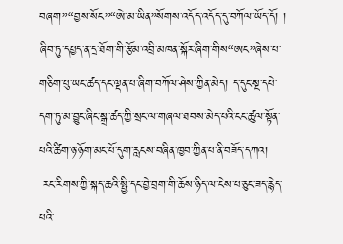བཞག”“བྱས་སོང”“ཨེ་མ་ཡིན”སོགས་འདོད་འདོད་དུ་བཀོལ་ཡོད་དོ། ། ཞིབ་ཏུ་དཔྱད་ན་དྲ་ཐོག་གི་རྩོམ་འབྲི་མཁན་སྐོར་ཞིག་གིས“ཨང”ཞེས་པ་གཅིག་པུ་ཡང་ཚད་དང་ལྡན་པ་ཞིག་བཀོལ་ཤེས་ཀྱིན་མེད། ད་དུང་སྔ་དཔེ་དག་ཏུ་མ་བྱུང་ཞིང་སྒྲ་ཚད་ཀྱི་སྲང་ལ་གཞལ་ཐབས་མེད་པའི་ངང་ཚུལ་སྟོན་པའི་ཚིག་ཉ་ཉོག་མང་པོ་དུག་རླངས་བཞིན་ཁྱབ་ཀྱིན་པ་ནི་བཟོད་དཀའ།
 རང་རིགས་ཀྱི་སྐད་ཆའི་སྤྱི་དང་བྱེ་བྲག་གི་ཆོས་ཉིད་ལ་ངེས་པ་ཅུང་ཟད་རྙེད་པའི་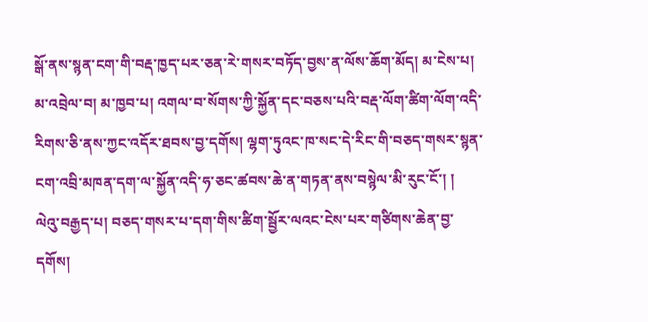སྒོ་ནས་སྙན་ངག་གི་བརྡ་ཁྱད་པར་ཅན་རེ་གསར་བཏོད་བྱས་ན་ལོས་ཆོག་མོད། མ་ངེས་པ། མ་འབྲེལ་བ། མ་ཁྱབ་པ། འགལ་བ་སོགས་ཀྱི་སྐྱོན་དང་བཅས་པའི་བརྡ་ལོག་ཚིག་ལོག་འདི་རིགས་ཅི་ནས་ཀྱང་འདོར་ཐབས་བྱ་དགོས། ལྷག་ཏུའང་ཁ་སང་དེ་རིང་གི་བཅད་གསར་སྙན་ངག་འབྲི་མཁན་དག་ལ་སྐྱོན་འདི་ཧ་ཅང་ཚབས་ཆེ་ན་གཏན་ནས་བསྙེལ་མི་རུང་ངོ་། །
ལེའུ་བརྒྱད་པ། བཅད་གསར་པ་དག་གིས་ཚིག་སྦྱོར་ལའང་ངེས་པར་གཙིགས་ཆེན་བྱ་དགོས།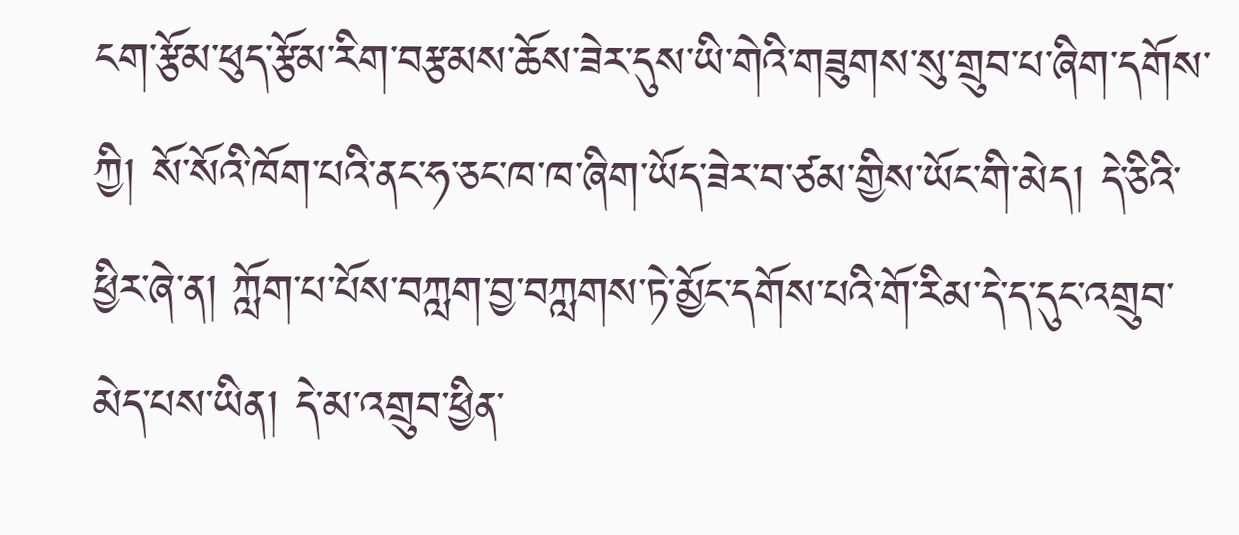ངག་རྩོམ་ཕུད་རྩོམ་རིག་བརྩམས་ཆོས་ཟེར་དུས་ཡི་གེའི་གཟུགས་སུ་གྲུབ་པ་ཞིག་དགོས་ཀྱི། སོ་སོའི་ཁོག་པའི་ནང་ཧ་ཅང་ཁ་ཁ་ཞིག་ཡོད་ཟེར་བ་ཙམ་གྱིས་ཡོང་གི་མེད། དེ་ཅིའི་ཕྱིར་ཞེ་ན། ཀློག་པ་པོས་བཀླག་བྱ་བཀླགས་ཏེ་མྱོང་དགོས་པའི་གོ་རིམ་དེ་ད་དུང་འགྲུབ་མེད་པས་ཡིན། དེ་མ་འགྲུབ་ཕྱིན་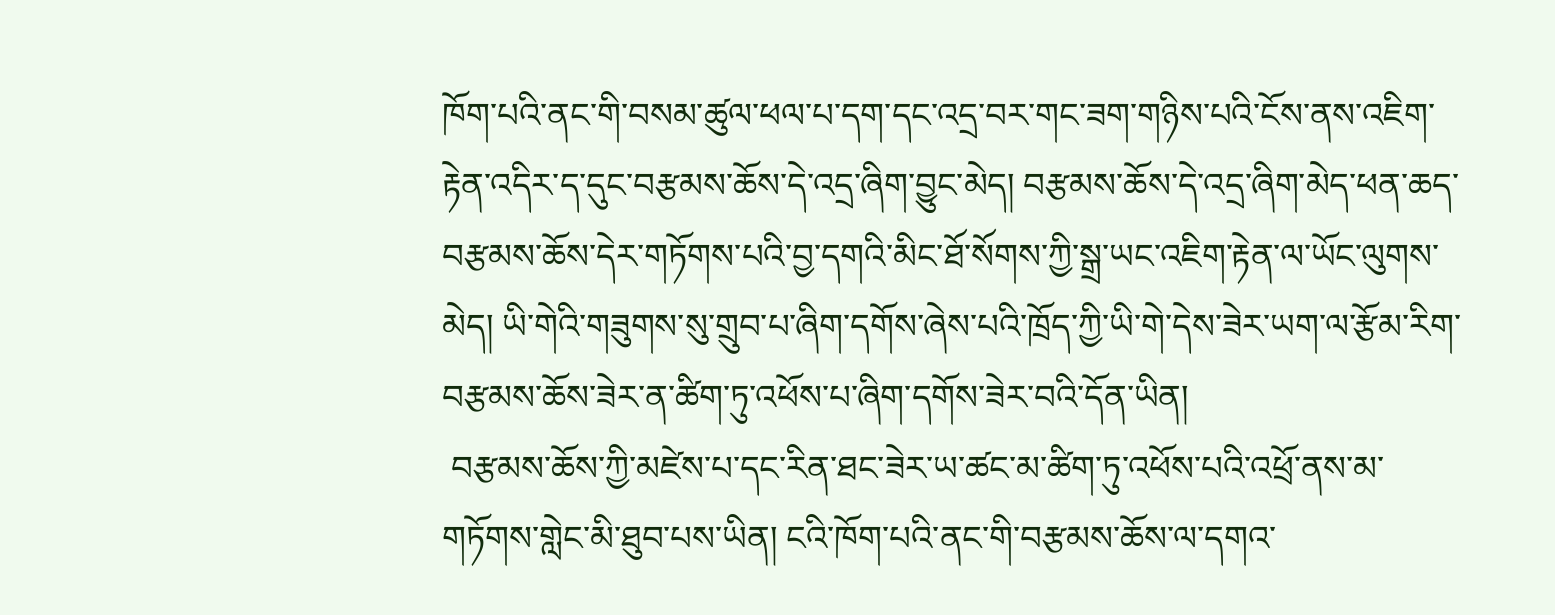ཁོག་པའི་ནང་གི་བསམ་ཚུལ་ཕལ་པ་དག་དང་འདྲ་བར་གང་ཟག་གཉིས་པའི་ངོས་ནས་འཇིག་རྟེན་འདིར་ད་དུང་བརྩམས་ཆོས་དེ་འདྲ་ཞིག་བྱུང་མེད། བརྩམས་ཆོས་དེ་འདྲ་ཞིག་མེད་ཕན་ཆད་བརྩམས་ཆོས་དེར་གཏོགས་པའི་བྱ་དགའི་མིང་ཐོ་སོགས་ཀྱི་སྒྲ་ཡང་འཇིག་རྟེན་ལ་ཡོང་ལུགས་མེད། ཡི་གེའི་གཟུགས་སུ་གྲུབ་པ་ཞིག་དགོས་ཞེས་པའི་ཁྲོད་ཀྱི་ཡི་གེ་དེས་ཟེར་ཡག་ལ་རྩོམ་རིག་བརྩམས་ཆོས་ཟེར་ན་ཚིག་ཏུ་འཕོས་པ་ཞིག་དགོས་ཟེར་བའི་དོན་ཡིན།
 བརྩམས་ཆོས་ཀྱི་མཛེས་པ་དང་རིན་ཐང་ཟེར་ཡ་ཚང་མ་ཚིག་ཏུ་འཕོས་པའི་འཕྲོ་ནས་མ་གཏོགས་གླེང་མི་ཐུབ་པས་ཡིན། ངའི་ཁོག་པའི་ནང་གི་བརྩམས་ཆོས་ལ་དགའ་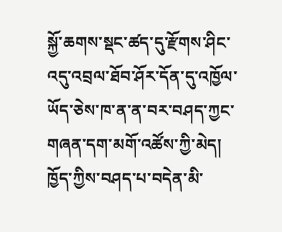སྐྱོ་ཆགས་སྡང་ཚད་དུ་རྫོགས་ཤིང་འདུ་འབྲལ་ཐོབ་ཤོར་དོན་དུ་འཁྱོལ་ཡོད་ཅེས་ཁ་ན་ན་བར་བཤད་ཀྱང་གཞན་དག་མགོ་འཚོས་ཀྱི་མེད། ཁྱོད་ཀྱིས་བཤད་པ་བདེན་མི་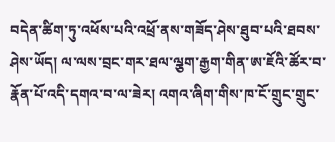བདེན་ཚིག་ཏུ་འཕོས་པའི་འཕྲོ་ནས་གཟོད་ཤེས་ཐུབ་པའི་ཐབས་ཤེས་ཡོད། ལ་ལས་བྲང་གར་ཐལ་ལྕག་རྒྱག་གིན་ཨ་ཇོའི་ཚོར་བ་རྣོན་པོ་འདི་དགའ་བ་ལ་ཟེར། འགའ་ཞིག་གིས་ཁ་ངོ་གྲུང་གྲུང་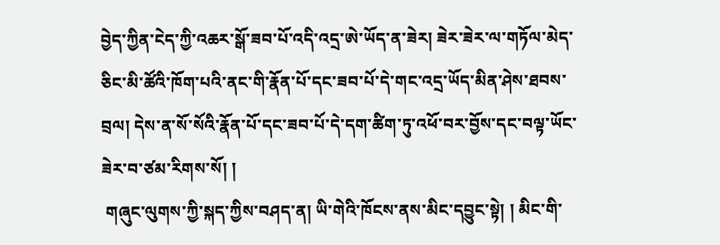བྱེད་ཀྱིན་ངེད་ཀྱི་འཆར་སྒོ་ཟབ་པོ་འདི་འདྲ་ཨེ་ཡོད་ན་ཟེར། ཟེར་ཟེར་ལ་གཏོལ་མེད་ཅིང་མི་ཚོའི་ཁོག་པའི་ནང་གི་རྣོན་པོ་དང་ཟབ་པོ་དེ་གང་འདྲ་ཡོད་མིན་ཤེས་ཐབས་བྲལ། དེས་ན་སོ་སོའི་རྣོན་པོ་དང་ཟབ་པོ་དེ་དག་ཚིག་ཏུ་འཕོ་བར་བྱོས་དང་བལྟ་ཡོང་ཟེར་བ་ཙམ་རིགས་སོ། །
 གཞུང་ལུགས་ཀྱི་སྐད་ཀྱིས་བཤད་ན། ཡི་གེའི་ཁོངས་ནས་མིང་དབྱུང་སྟེ། ། མིང་གི་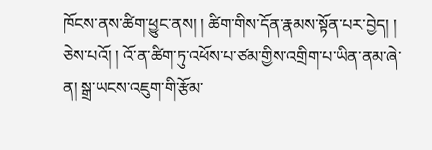ཁོངས་ནས་ཚིག་ཕྱུང་ནས། ། ཚིག་གིས་དོན་རྣམས་སྟོན་པར་བྱེད། ། ཅེས་པའོ། ། འོ་ན་ཚིག་ཏུ་འཕོས་པ་ཙམ་གྱིས་འགྲིག་པ་ཡིན་ནམ་ཞེ་ན། སྒྲ་ཡངས་འཇུག་གི་རྩོམ་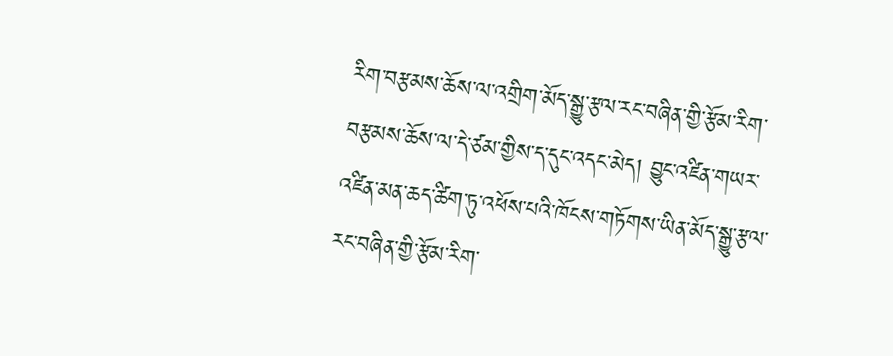རིག་བརྩམས་ཆོས་ལ་འགྲིག་མོད་སྒྱུ་རྩལ་རང་བཞིན་གྱི་རྩོམ་རིག་བརྩམས་ཆོས་ལ་དེ་ཙམ་གྱིས་ད་དུང་འདང་མེད། བྱུང་འཛིན་གཡར་འཛིན་མན་ཆད་ཚིག་ཏུ་འཕོས་པའི་ཁོངས་གཏོགས་ཡིན་མོད་སྒྱུ་རྩལ་རང་བཞིན་གྱི་རྩོམ་རིག་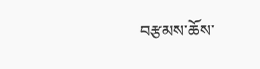བརྩམས་ཆོས་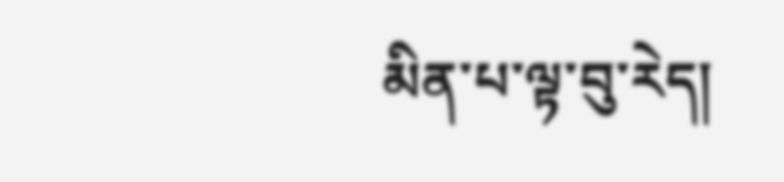མིན་པ་ལྟ་བུ་རེད།